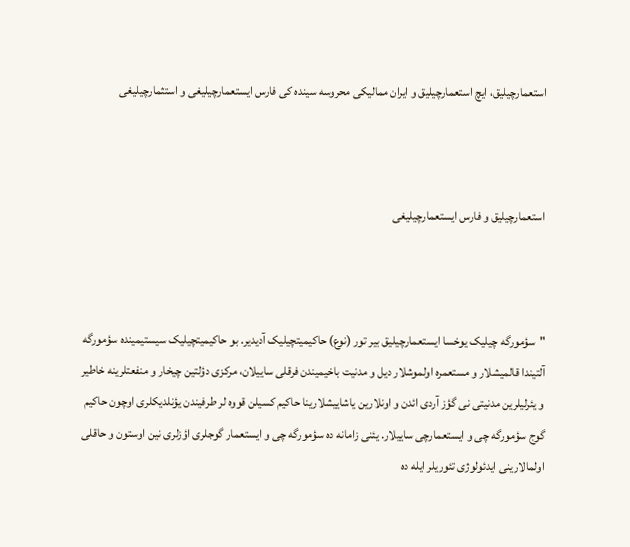استعمارچیلیق، ایچ استعمارچیلیق و ایران ممالیکی محروسه سینده کی فارس ایستعمارچیلیغی و استثمارچیلیغی



استعمارچیلیق و فارس ایستعمارچیلیغی



"سؤمورگه چیلیک یوخسا ایستعمارچیلیق بیر تور (نوع) حاکیمیتچیلیک آدیدیر. بو حاکیمیتچیلیک سیستیمینده سؤمورگه آلتیندا قالمیشلار و مستعمره اولموشلار دیل و مدنیت باخیمیندن فرقلی ساییلان، مرکزی دؤلتین چیخار و منفعتلرینه خاطیر و یئرلیلرین مدنیتی نی گؤز آردی ائدن و اونلارین یاشاییشلارینا حاکیم کسیلن قووه لر طرفیندن یؤنلدیکلری اوچون حاکیم گوج سؤمورگه چی و ایستعمارچی ساییلار. یئنی زامانه ده سؤمورگه چی و ایستعمار گوجلری اؤزلری نین اوستون و حاقلی اولمالارینی ایدئولوژی تئوریلر ایله ده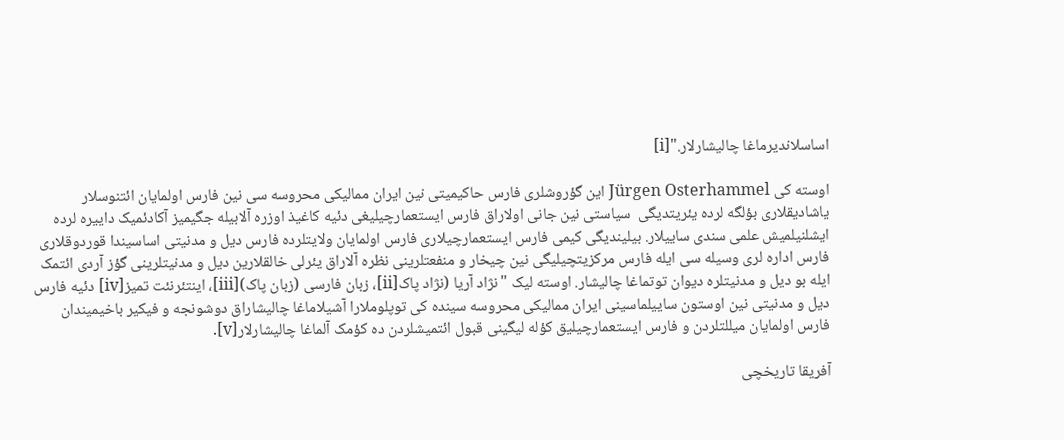اساسلاندیرماغا چالیشارلار."[i]

اوسته کی Jürgen Osterhammel این گؤروشلری فارس حاکیمیتی نین ایران ممالیکی محروسه سی نین فارس اولمایان ائتنوسلار یاشادیقلاری بؤلگه لرده یئریتدیگی  سیاستی نین جانی اولاراق فارس ایستعمارچیلیغی دئیه کاغیذ اوزره آلابیله جگیمیز آکادئمیک داییره لرده ایشلنیلمیش علمی سندی ساییلار. بیلیندیگی کیمی فارس ایستعمارچیلاری فارس اولمایان ولایتلرده فارس دیل و مدنیتی اساسیندا قوردوقلاری فارس اداره لری وسیله سی ایله فارس مرکزیتچیلیگی نین چیخار و منفعتلرینی نظره آلاراق یئرلی خالقلارین دیل و مدنیتلرینی گؤز آردی ائتمک ایله بو دیل و مدنیتلره دیوان توتماغا چالیشار. اوسته لیک "نژاد آریا (نژاد پاک[ii]، زبان فارسی (زبان پاک)[iii]، اینتئرنئت تمیز[iv] دئیه فارس دیل و مدنیتی نین اوستون ساییلماسینی ایران ممالیکی محروسه سینده کی توپلوملارا آشیلاماغا چالیشاراق دوشونجه و فیکیر باخیمیندان فارس اولمایان میللتلردن و فارس ایستعمارچیلیق کؤله لیگینی قبول ائتمیشلردن ده کؤمک آلماغا چالیشارلار[v].

آفریقا تاریخچی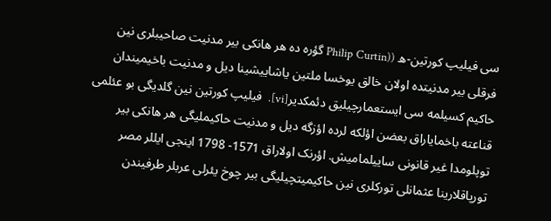سی فیلیپ کورتین-ه ((Philip Curtin گؤره ده هر هانکی بیر مدنیت صاحیبلری نین فرقلی بیر مدنیتده اولان خالق یوخسا ملتین یاشاییشینا دیل و مدنیت باخیمیندان حاکیم کسیلمه سی ایستعمارچیلیق دئمکدیر[vi].  فیلیپ کورتین نین گلدیگی بو عئلمی قناعته باخمایاراق بعضن اؤلکه لرده اؤزگه دیل و مدنیت حاکیملیگی هر هانکی بیر توپلومدا غیر قانونی ساییلمامیش. اؤرنک اولاراق 1571- 1798 اینجی ایللر مصر تورپاقلارینا عثمانلی تورکلری نین حاکیمیتچیلیگی بیر چوخ یئرلی عربلر طرفیندن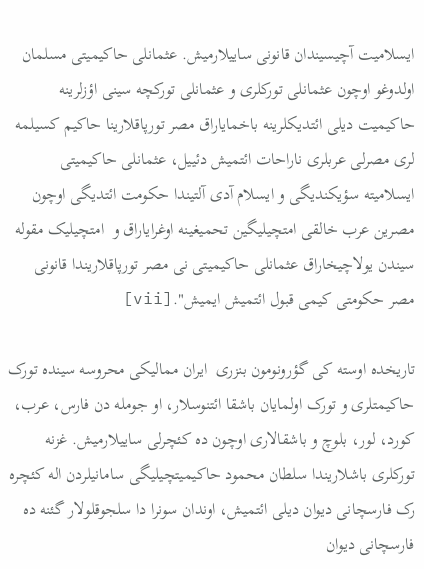ایسلامیت آچیسیندان قانونی ساییلارمیش. عثمانلی حاکیمیتی مسلمان اولدوغو اوچون عثمانلی تورکلری و عثمانلی تورکچه سینی اؤزلرینه حاکیمیت دیلی ائتدیکلرینه باخمایاراق مصر تورپاقلارینا حاکیم کسیلمه لری مصرلی عربلری ناراحات ائتمیش دئییل، عثمانلی حاکیمیتی ایسلامیته سؤیکندیگی و ایسلام آدی آلتیندا حکومت ائتدیگی اوچون مصرین عرب خالقی امتچیلیگین تحمیغینه اوغرایاراق و  امتچیلیک مقوله سیندن یولاچیخاراق عثمانلی حاکیمیتی نی مصر تورپاقلاریندا قانونی مصر حکومتی کیمی قبول ائتمیش ایمیش".[vii]

تاریخده اوسته کی گؤرونومون بنزری  ایران ممالیکی محروسه سینده تورک حاکیمتلری و تورک اولمایان باشقا ائتنوسلار، او جومله دن فارس، عرب، کورد، لور، بلوچ و باشقالاری اوچون ده کئچرلی ساییلارمیش. غزنه تورکلری باشلاریندا سلطان محمود حاکیمیتچیلیگی سامانیلردن اله کئچره رک فارسچانی دیوان دیلی ائتمیش، اوندان سونرا دا سلجوقلولار گئنه ده فارسچانی دیوان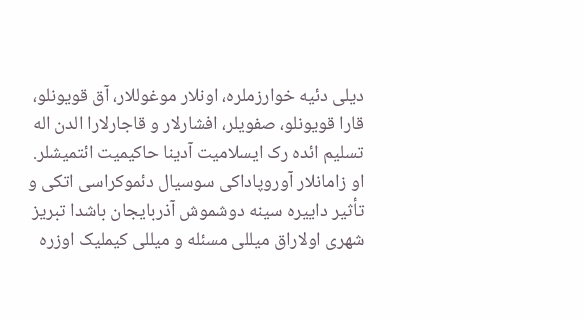دیلی دئیه خوارزملره، اونلار موغوللار، آق قویونلو، قارا قویونلو، صفویلر، افشارلار و قاجارلارا الدن اله تسلیم ائده رک ایسلامیت آدینا حاکیمیت ائتمیشلر. او زامانلار آوروپاداکی سوسیال دئموکراسی اتکی و تأثیر داییره سینه دوشموش آذربایجان باشدا تبریز شهری اولاراق میللی مسئله و میللی کیملیک اوزره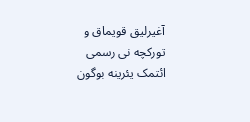آغیرلیق قویماق و تورکچه نی رسمی ائتمک یئرینه بوگون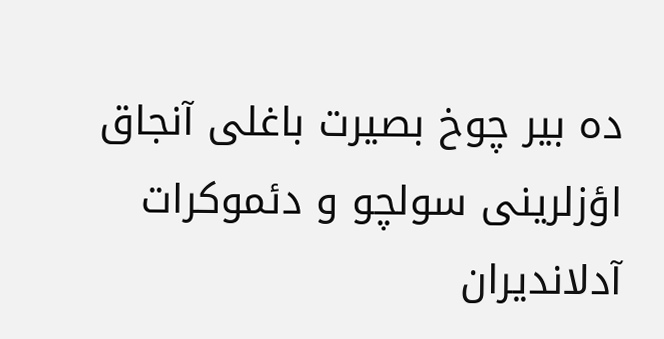ده بیر چوخ بصیرت باغلی آنجاق اؤزلرینی سولچو و دئموکرات آدلاندیران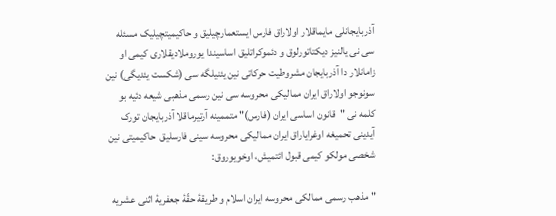آذربایجانلی مایماقلار اولاراق فارس ایستعمارچیلیق و حاکیمیتچیلیک مسئله سی نی یالنیز دیکتاتورلوق و دئموکراتلیق اساسیندا یوروملادیقلاری کیمی او زامانلار دا آذربایجان مشروطیت حرکاتی نین یئنیلگه سی (شکست یئدیگی) نین سونوجو اولاراق ایران ممالیکی محروسه سی نین رسمی مذهبی شیعه دئیه بو کلمه نی "قانون اساسی ایران (فارس)" متممینه آرتیرماقلا آذربایجان تورک آیدینی تحمیغه اوغرایاراق ایران ممالیکی محروسه سینی فارسلیق  حاکیمیتی نین شخصی مولکو کیمی قبول ائتمیش، اوخویوروق:

"مذهب رسمی ممالکی محروسه ایران اسلام و طریقۀ حقّۀ جعفریۀ اثنی عشریه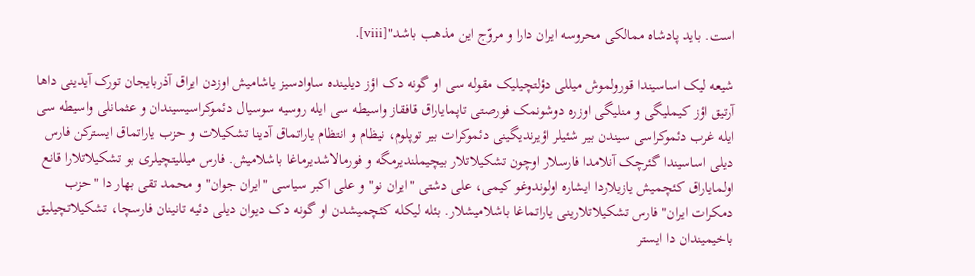است. باید پادشاه ممالکی محروسه ایران دارا و مروّج این مذهب باشد"[viii].

شیعه لیک اساسیندا قورولموش میللی دؤلتچیلیک مقوله سی او گونه دک اؤز دیلینده ساوادسیز یاشامیش اوزدن ایراق آذربایجان تورک آیدینی داها آرتیق اؤز کیملیگی و منلیگی اوزره دوشونمک فورصتی تاپمایاراق قافقاز واسیطه سی ایله روسیه سوسیال دئموکراسیسیندان و عثمانلی واسیطه سی ایله غرب دئموکراسی سیندن بیر شئیلر اؤیرندیگینی دئموکرات بیر توپلوم، نیظام و انتظام یاراتماق آدینا تشکیلات و حزب یاراتماق ایسترکن فارس دیلی اساسیندا گئرچک آنلامدا فارسلار اوچون تشکیلاتلار بیچیملندیرمگه و فورمالاشدیرماغا باشلامیش. فارس میللیتچیلری بو تشکیلاتلارا قانع اولمایاراق کئچمیش یازیلاردا ایشاره اولوندوغو کیمی، علی دشتی "ایران نو" و علی اکبر سیاسی "ایران جوان" و محمد تقی بهار دا "حزب دمکرات ایران" فارس تشکیلاتلارینی یاراتماغا باشلامیشلار. بئله لیکله کئچمیشدن او گونه دک دیوان دیلی دئیه تانینان فارسچا، تشکیلاتچیلیق باخیمیندان دا ایستر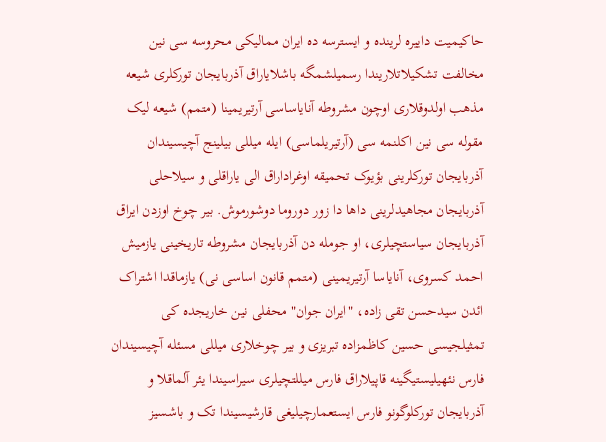حاکیمیت داییره لرینده و ایسترسه ده ایران ممالیکی محروسه سی نین مخالفت تشکیلاتلاریندا رسمیلشمگه باشلایاراق آذربایجان تورکلری شیعه مذهب اولدوقلاری اوچون مشروطه آنایاساسی آرتیریمینا (متمم) شیعه لیک مقوله سی نین اکلنمه سی (آرتیریلماسی) ایله میللی بیلینج آچیسیندان آذربایجان تورکلرینی بؤیوک تحمیقه اوغراداراق الی یاراقلی و سیلاحلی آذربایجان مجاهیدلرینی داها دا زور دوروما دوشورموش. بیر چوخ اوزدن ایراق آذربایجان سیاستچیلری، او جومله دن آذربایجان مشروطه تاریخینی یازمیش احمد کسروی، آنایاسا آرتیریمینی (متمم قانون اساسی نی) یازماقدا اشتراک ائدن سیدحسن تقی زاده، "ایران جوان" محفلی نین خاریجده کی تمثیلجیسی حسین کاظمزاده تبریزی و بیر چوخلاری میللی مسئله آچیسیندان فارس نئهیلیستیگینه قاپیلاراق فارس میللتچیلری سیراسیندا یئر آلماقلا و آذربایجان تورکلوگونو فارس ایستعمارچیلیغی قارشیسیندا تک و باشسیز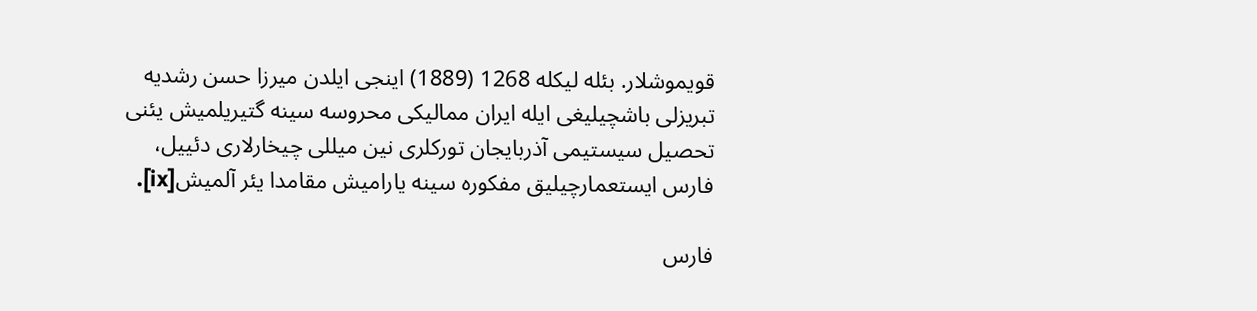قویموشلار. بئله لیکله 1268 (1889) اینجی ایلدن میرزا حسن رشدیه تبریزلی باشچیلیغی ایله ایران ممالیکی محروسه سینه گتیریلمیش یئنی تحصیل سیستیمی آذربایجان تورکلری نین میللی چیخارلاری دئییل، فارس ایستعمارچیلیق مفکوره سینه یارامیش مقامدا یئر آلمیش[ix].

فارس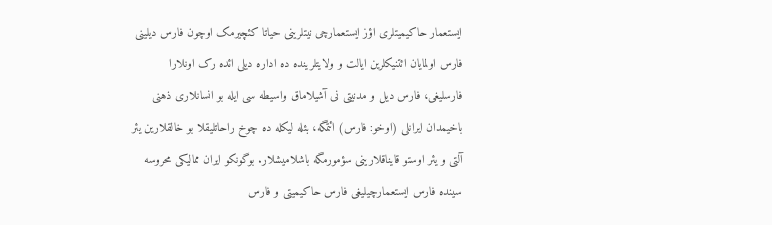ایستعمار حاکیمیتلری اؤز ایستعمارچی نیتلرینی حیاتا کئچیرمک اوچون فارس دیلینی فارس اولمایان ائتنیکلرین ایالت و ولایتلرینده ده اداره دیلی ائده رک اونلارا فارسلیغی، فارس دیل و مدنیتی نی آشیلاماق واسیطه سی ایله بو انسانلاری ذهنی باخیمدان ایرانلی (اوخو: فارس) ائتمگه، بئله لیکله ده چوخ راحاتلیقلا بو خالقلارین یئر آلتی و یئر اوستو قایناقلارینی سؤمورمگه باشلامیشلار. بوگونکو ایران ممالیکی محروسه سینده فارس ایستعمارچیلیغی فارس حاکیمیتی و فارس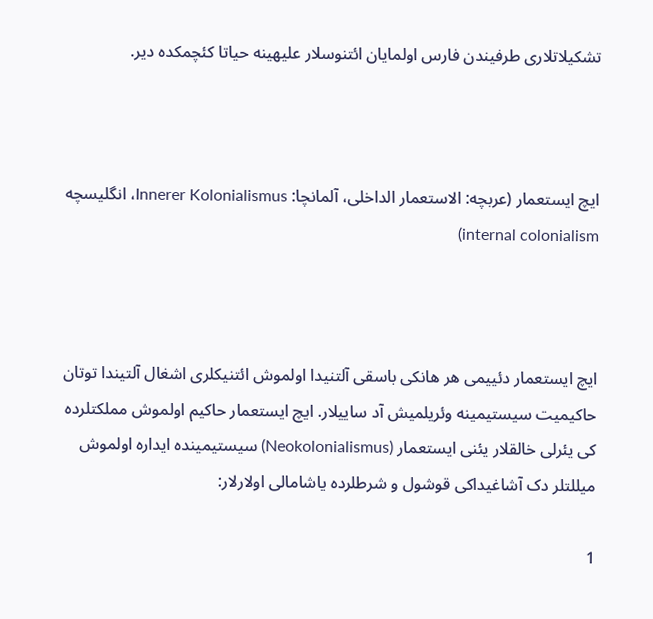تشکیلاتلاری طرفیندن فارس اولمایان ائتنوسلار علیهینه حیاتا کئچمکده دیر.



ایچ ایستعمار (عربچه: الاستعمار الداخلی، آلمانچا: Innerer Kolonialismus، انگلیسچه internal colonialism)



ایچ ایستعمار دئییمی هر هانکی باسقی آلتنیدا اولموش ائتنیکلری اشغال آلتیندا توتان حاکیمیت سیستیمینه وئریلمیش آد ساییلار. ایچ ایستعمار حاکیم اولموش مملکتلرده کی یئرلی خالقلار یئنی ایستعمار (Neokolonialismus) سیستیمینده ایداره اولموش میللتلر دک آشاغیداکی قوشول و شرطلرده یاشامالی اولارلار:

1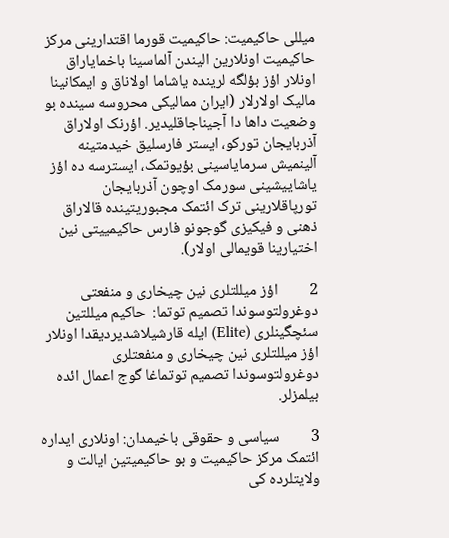میللی حاکیمیت: حاکیمیت قورما اقتدارینی مرکز حاکیمیت اونلارین الیندن آلماسینا باخمایاراق اونلار اؤز بؤلگه لرینده یاشاما اولاناق و ایمکانینا مالیک اولارلار (ایران ممالیکی محروسه سینده بو وضعیت داها دا آجیناجاقلیدیر. اؤرنک اولاراق آذربایجان تورکو، ایستر فارسلیق خیدمتینه آلینمیش سرمایاسینی بؤیوتمک، ایسترسه ده اؤز یاشاییشینی سورمک اوچون آذربایجان تورپاقلارینی ترک ائتمک مجبوریتینده قالاراق ذهنی و فیکیزی گوجونو فارس حاکیمییتی نین اختیارینا قویمالی اولار).

2         اؤز میللتلری نین چیخاری و منفعتی دوغرولتوسوندا تصمیم توتما:  حاکیم میللتین سئچگینلری (Elite) ایله قارشیلاشدیردیقدا اونلار اؤز میللتلری نین چیخاری و منفعتلری دوغرولتوسوندا تصمیم توتماغا گوج اعمال ائده بیلمزلر.

3         سیاسی و حقوقی باخیمدان: اونلاری ایداره ائتمک مرکز حاکیمیت و بو حاکیمیتین ایالت و ولایتلرده کی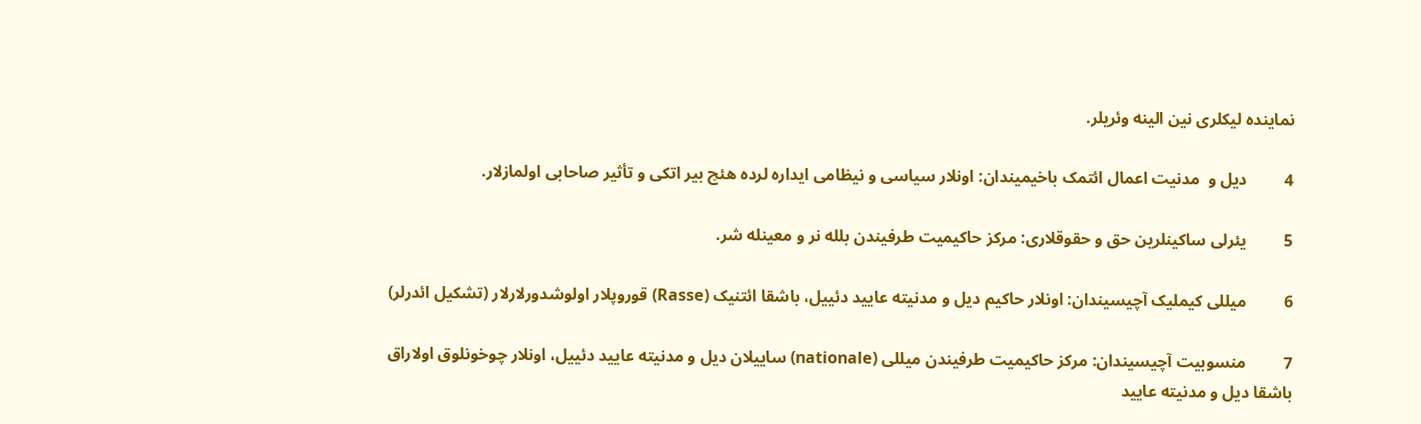نماینده لیکلری نین الینه وئریلر.

4         دیل و  مدنیت اعمال ائتمک باخیمیندان: اونلار سیاسی و نیظامی ایداره لرده هئچ بیر اتکی و تأثیر صاحابی اولمازلار.

5         یئرلی ساکینلرین حق و حقوقلاری: مرکز حاکیمیت طرفیندن بلله نر و معینله شر.

6         میللی کیملیک آچیسیندان: اونلار حاکیم دیل و مدنیته عایید دئییل، باشقا ائتنیک (Rasse) قوروپلار اولوشدورلارلار (تشکیل ائدرلر)

7         منسوبیت آچیسیندان: مرکز حاکیمیت طرفیندن میللی (nationale) ساییلان دیل و مدنیته عایید دئییل، اونلار چوخونلوق اولاراق باشقا دیل و مدنیته عایید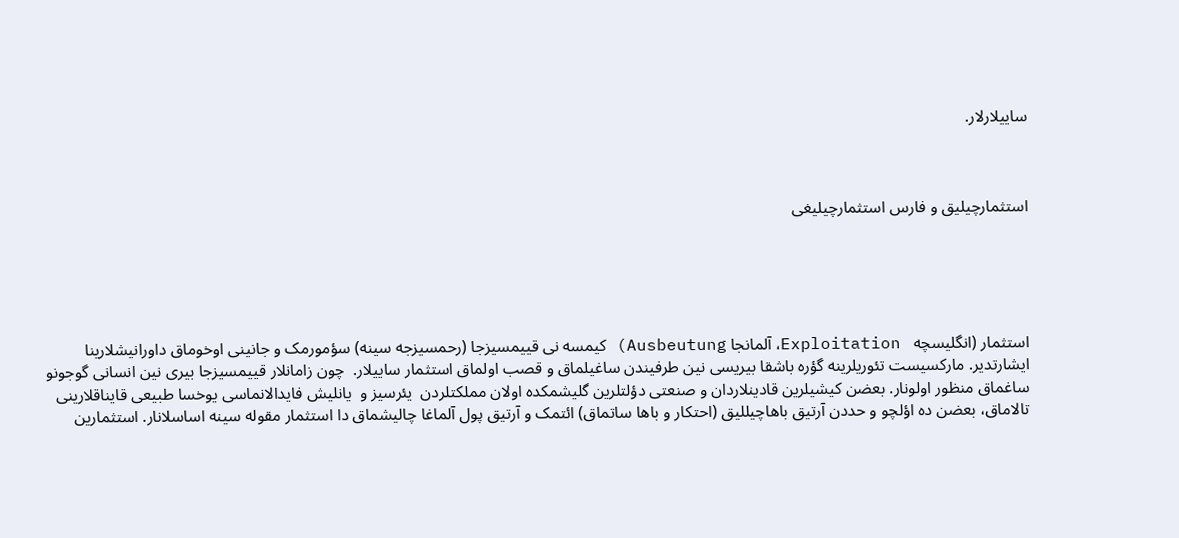ساییلارلار.



استثمارچیلیق و فارس استثمارچیلیغی





استثمار (انگلیسچه   Exploitation، آلمانجا Ausbeutung) کیمسه نی قییمسیزجا (رحمسیزجه سینه) سؤمورمک و جانینی اوخوماق داورانیشلارینا ایشارتدیر. مارکسیست تئوریلرینه گؤره باشقا بیریسی نین طرفیندن ساغیلماق و قصب اولماق استثمار ساییلار.  چون زامانلار قییمسیزجا بیری نین انسانی گوجونو ساغماق منظور اولونار. بعضن کیشیلرین قادینلاردان و صنعتی دؤلتلرین گلیشمکده اولان مملکتلردن  یئرسیز و  یانلیش فایدالانماسی یوخسا طبیعی قایناقلارینی تالاماق، بعضن ده اؤلچو و حددن آرتیق باهاچیللیق (احتکار و باها ساتماق) ائتمک و آرتیق پول آلماغا چالیشماق دا استثمار مقوله سینه اساسلانار. استثمارین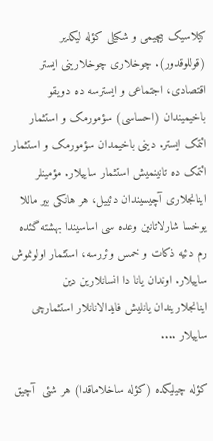کیلاسیک بیچیمی و شکیلی کؤله لیکدیر (قوللوقدور). چوخلاری چوخلارینی ایستر اقتصادی، اجتماعی و ایسترسه ده دویقو باخیمیندان (احساسی) سؤمورمک و استثمار ائتمک ایستر. دینی باخیمدان سؤمورمک و استثمار ائتمک ده تانینمیش استثمار ساییلار. مؤمینلر اینانجلاری آچیسیندان دئییل، هر هانکی بیر ماللا یوخسا شارلاتانین وعده سی اساسیندا بهشته گئده رم دئیه ذکات و خمس وئررسه، استثمار اولونموش ساییلار. اوندان یانا دا انسانلارین دین اینانجلاریندان یانلیش فایدالانانلار استثمارچی ساییلار ....

کؤله چیلیکده (کؤله ساخلاماقدا) هر شئی  آچیق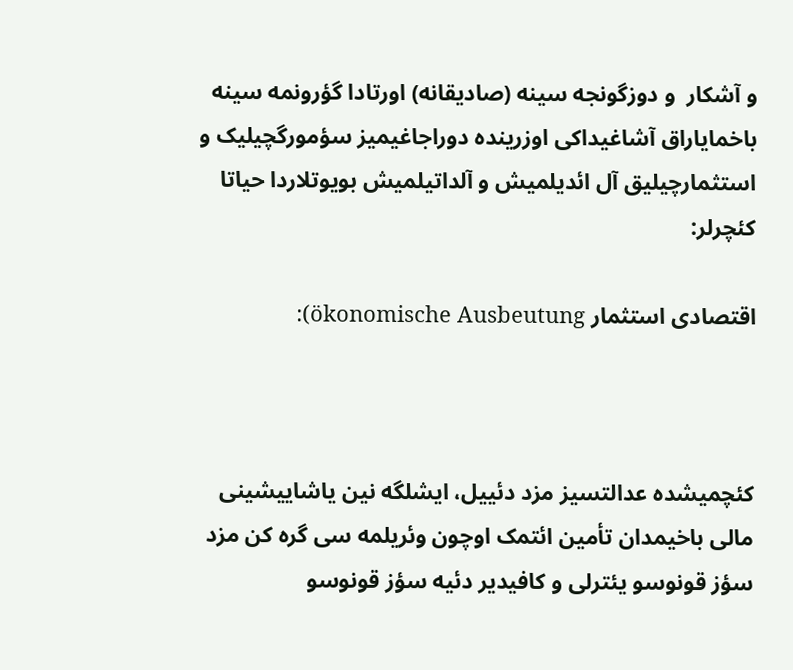و آشکار  و دوزگونجه سینه (صادیقانه) اورتادا گؤرونمه سینه باخمایاراق آشاغیداکی اوزرینده دوراجاغیمیز سؤمورگچیلیک و استثمارچیلیق آل ائدیلمیش و آلداتیلمیش بویوتلاردا حیاتا کئچرلر:

اقتصادی استثمار ökonomische Ausbeutung):



کئچمیشده عدالتسیز مزد دئییل، ایشلگه نین یاشاییشینی مالی باخیمدان تأمین ائتمک اوچون وئریلمه سی گره کن مزد سؤز قونوسو یئترلی و کافیدیر دئیه سؤز قونوسو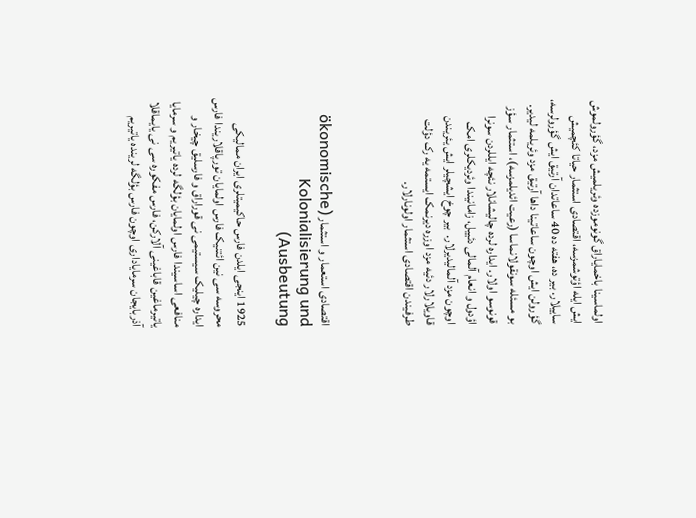اولماسینا باخمایاراق گونوموزده وئریلمیش مزد، گؤرولموش ایش ایله اؤتوشمزسه، اقتصادی استثمار حیاتا کئچمیش ساییلار. بیر ده، هفته ده 40 ساعاتدان آرتیق ایش گؤرولرسه، گؤرولن ایش اوچون ساعاتینا داها آرتیق مزد وئریلمه لیدیر. بو مسئله سونقولانماسا (رعیت ائدیلمزسه)، استثمار سؤز قونوسو اولار. ایداره لرده چالیشانلار نئچه ایللردن سونرا اؤدول و انعام آلمالی دئییل، زامانیندا وئردیکلری امک اوچون مزد آلمالیدیرلار.  بیر چوخ ایشچیلر ایش یئریندن قاویلارلار دئیه مزد اوزره دیرنمک ایستمه یه رک دؤلت طرفیندن اقتصادی استثمار اولونارلار.



اقتصادی استعمار و استثمار (ökonomische Kolonialisierung und Ausbeutung)

1925 اینجی ایلدن فارس حاکیمیتلری ایران ممالیکی محروسه سی نین ائتنیک فارس اولمایان تورپاقلاریندا فارس ایداره چیلیک سیستیمی نی قوراراق و فارسلیق چیخار و منافعی اساسیندا فارس اولمایان بؤلگه لرده یاتیریم و سرمایا یاتیرماغین قاباغینی آلارکن، فارس مفکوره سی نی یایماقلا آذربایجان سرمایاداری اوچون فارس بؤلگه لرینده یاتیریم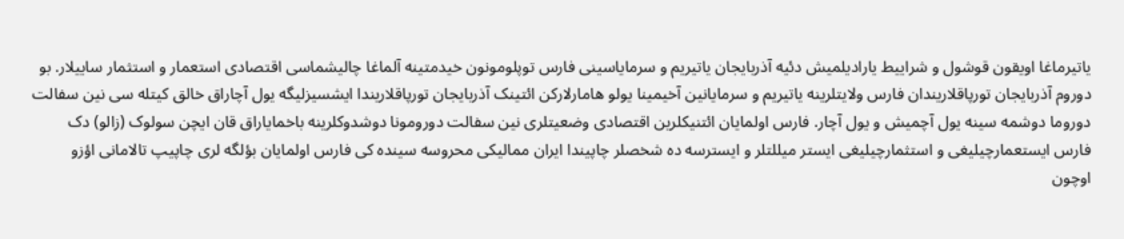یاتیرماغا اویقون قوشول و شراییط یارادیلمیش دئیه آذربایجان یاتیریم و سرمایاسینی فارس توپلومونون خیدمتینه آلماغا چالیشماسی اقتصادی استعمار و استثمار ساییلار. بو دوروم آذربایجان تورپاقلاریندان فارس ولایتلرینه یاتیریم و سرمایانین آخیمینا یولو هامارلارکن ائتینک آذربایجان تورپاقلاریندا ایشسیزلیگه یول آچاراق خالق کیتله سی نین سفالت دوروما دوشمه سینه یول آچمیش و یول آچار. فارس اولمایان ائتنیکلرین اقتصادی وضعیتلری نین سفالت دورومونا دوشدوکلرینه باخمایاراق قان ایچن سولوک (زالو) دک فارس ایستعمارچیلیغی و استثمارچیلیغی ایستر میللتلر و ایسترسه ده شخصلر چاپیندا ایران ممالیکی محروسه سینده کی فارس اولمایان بؤلگه لری چاپیپ تالامانی اؤزو اوچون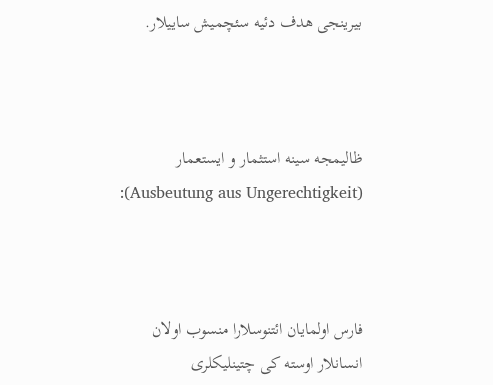بیرینجی هدف دئیه سئچمیش ساییلار.



ظالیمجه سینه استثمار و ایستعمار (Ausbeutung aus Ungerechtigkeit):



فارس اولمایان ائتنوسلارا منسوب اولان انسانلار اوسته کی چتینلیکلری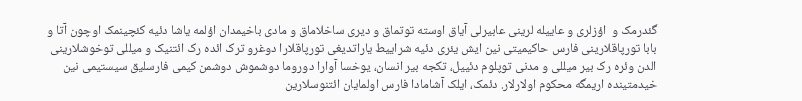گئدرمک و  اؤزلری و عاییله لرینی عابیرلی آیاق اوسته توتماق و دیری ساخلاماق و مادی باخیمدان اؤلمه یاشا دئیه کئچینمک اوچون آتا و بابا تورپاقلارینی فارس حاکیمیتی نین ایش یئری دئیه شراییط یاراتدیغی تورپاقلارا دوغرو ترک ائده رک ائتنیک و میللی توخوشلارینی الدن وئره رک بیر میللی و مدنی توپلوم دئییل، تکجه بیر انسان، یوخسا آوارا دوروما دوشموش دوشمن کیمی فارسلیق سیستیمی نین خیدمتینده اریمگه محکوم اولارلار. دئمک، ایلک آشامادا فارس اولمایان ائتنوسلارین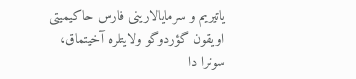یاتیریم و سرمایالارینی فارس حاکیمیتی اویقون گؤردوگو ولایتلره آخیتماق، سونرا دا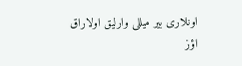اونلاری بیر میللی وارلیق اولاراق اؤز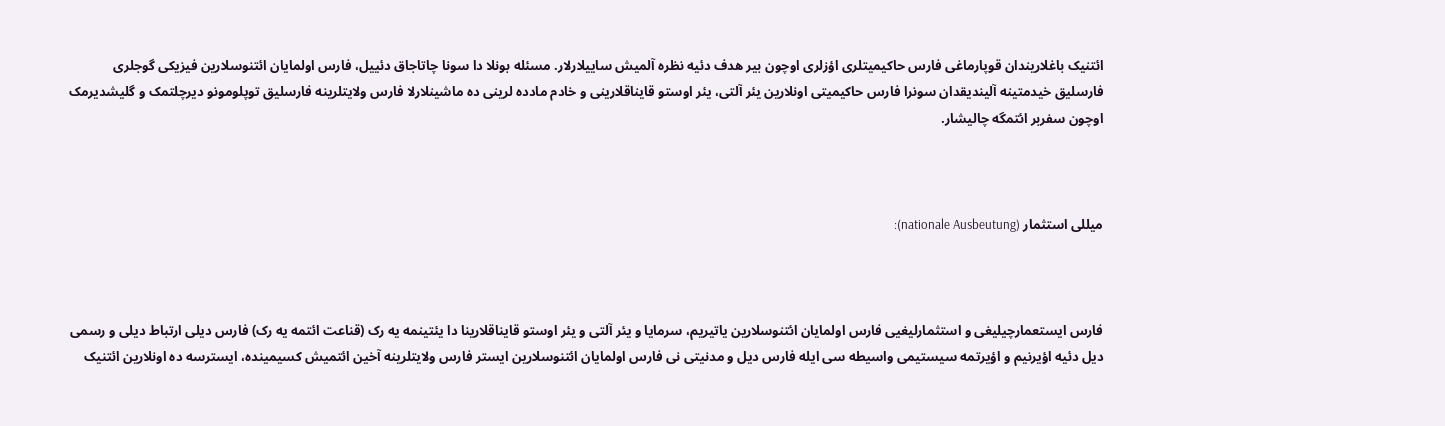ائتنیک باغلاریندان قوپارماغی فارس حاکیمیتلری اؤزلری اوچون بیر هدف دئیه نظره آلمیش ساییلارلار. مسئله بونلا دا سونا چاتاجاق دئییل، فارس اولمایان ائتنوسلارین فیزیکی گوجلری فارسلیق خیدمتینه آلیندیقدان سونرا فارس حاکیمیتی اونلارین یئر آلتی، یئر اوستو قایناقلارینی و خادم مادده لرینی ده ماشینلارلا فارس ولایتلرینه فارسلیق توپلومونو دیرچلتمک و گلیشدیرمک اوچون سفربر ائتمگه چالیشار.



میللی استثمار (nationale Ausbeutung):



فارس ایستعمارچیلیغی و استثمارلیغیی فارس اولمایان ائتنوسلارین یاتیریم، سرمایا و یئر آلتی و یئر اوستو قایناقلارینا دا یئتینمه یه رک (قناعت ائتمه یه رک) فارس دیلی ارتباط دیلی و رسمی دیل دئیه اؤیرنیم و اؤیرتمه سیستیمی واسیطه سی ایله فارس دیل و مدنیتی نی فارس اولمایان ائتنوسلارین ایستر فارس ولایتلرینه آخین ائتمیش کسیمینده، ایسترسه ده اونلارین ائتنیک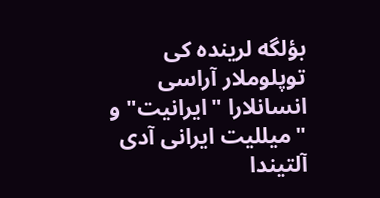بؤلگه لرینده کی توپلوملار آراسی انسانلارا "ایرانیت" و "میللیت ایرانی آدی آلتیندا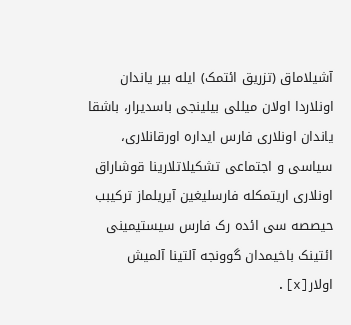آشیلاماق (تزریق ائتمک) ایله بیر یاندان اونلاردا اولان میللی بیلینجی باسدیرار، باشقا یاندان اونلاری فارس ایداره اورقانلاری، سیاسی و اجتماعی تشکیلاتلارینا قوشاراق اونلاری اریتمکله فارسلیغین آیریلماز ترکیبب حیصصه سی ائده رک فارس سیستیمینی ائتینک باخیمدان گوونجه آلتینا آلمیش اولار[x].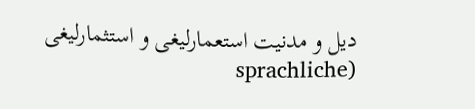دیل و مدنیت استعمارلیغی و استثمارلیغی (sprachliche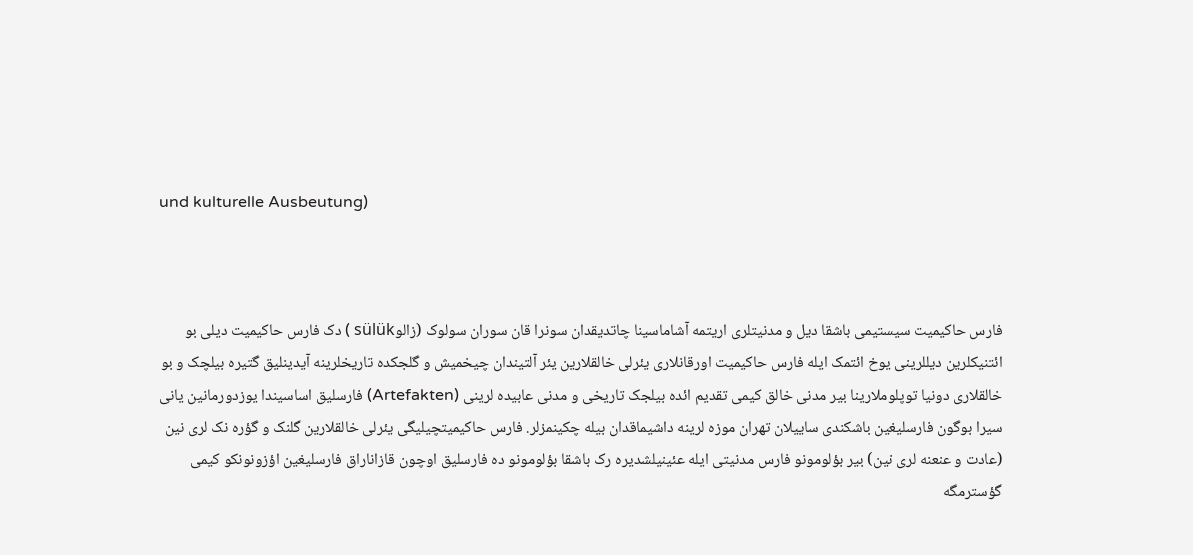und kulturelle Ausbeutung)



فارس حاکیمیت سیستیمی باشقا دیل و مدنیتلری اریتمه آشاماسینا چاتدیقدان سونرا قان سوران سولوک (زالوsülük ) دک فارس حاکیمیت دیلی بو ائتنیکلرین دیللرینی یوخ ائتمک ایله فارس حاکیمیت اورقانلاری یئرلی خالقلارین یئر آلتیندان چیخمیش و گلجکده تاریخلرینه آیدینلیق گتیره بیلچک و بو خالقلاری دونیا توپلوملارینا بیر مدنی خالق کیمی تقدیم ائده بیلجک تاریخی و مدنی عابیده لرینی (Artefakten) فارسلیق اساسیندا یوزدورمانین یانی سیرا بوگون فارسلیغین باشکندی ساییلان تهران موزه لرینه داشیماقدان بیله چکینمزلر. فارس حاکیمیتچیلیگی یئرلی خالقلارین گلنک و گؤره نک لری نین (عادت و عنعنه لری نین) بیر بؤلومونو فارس مدنیتی ایله عئینیلشدیره رک باشقا بؤلومونو ده فارسلیق اوچون قازاناراق فارسلیغین اؤزونونکو کیمی گؤسترمگه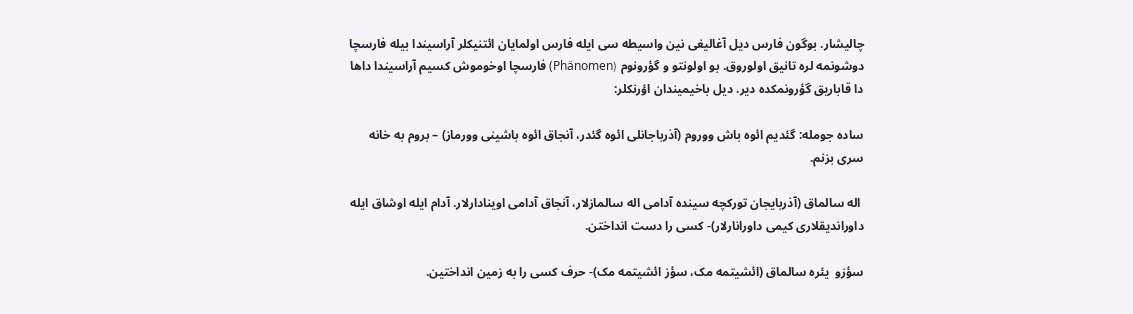چالیشار. بوگون فارس دیل آغالیغی نین واسیطه سی ایله فارس اولمایان ائتنیکلر آراسیندا بیله فارسچا دوشونمه لره تانیق اولوروق. بو اولونتو و گؤرونوم (Phänomen) فارسچا اوخوموش کسیم آراسیندا داها دا قاباریق گؤرونمکده دیر. دیل باخیمیندان اؤرنکلر:

ساده جومله: گئدیم ائوه باش ووروم (آذرباجانلی ائوه گئدر، آنجاق ائوه باشینی وورماز) – بروم به خانه  سری بزنم.

 اله سالماق (آذربایجان تورکچه سینده آدامی اله سالمازلار، آنجاق آدامی اوینادارلار. آدام ایله اوشاق ایله داوراندیقلاری کیمی داورانارلار)- کسی را دست انداختن.

سؤزو  یئره سالماق (ائشیتمه مک، سؤز ائشیتمه مک)- حرف کسی را به زمین انداختین.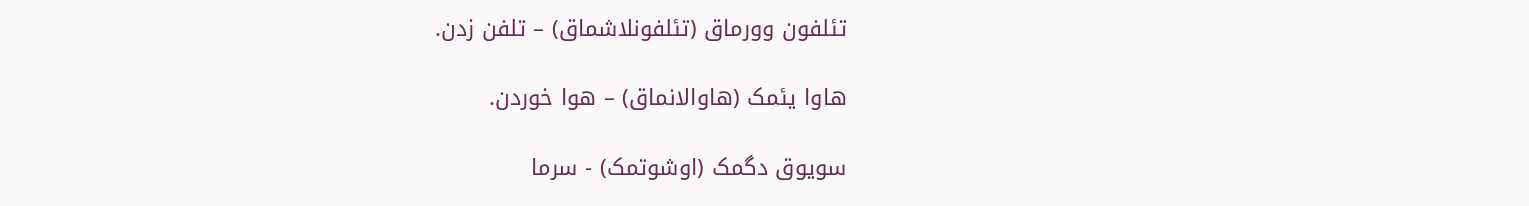تئلفون وورماق (تئلفونلاشماق) – تلفن زدن.

هاوا یئمک (هاوالانماق) – هوا خوردن.

سویوق دگمک (اوشوتمک) - سرما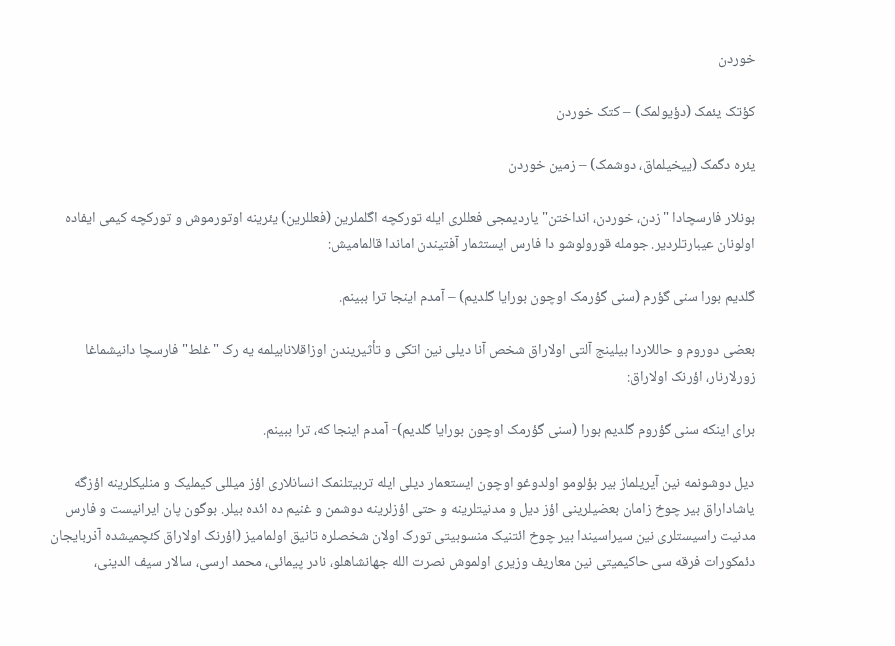خوردن

کؤتک یئمک (دؤیولمک) – کتک خوردن

یئره دگمک (ییخیلماق، دوشمک) – زمین خوردن

بونلار فارسچادا "زدن، خوردن، انداختن" یاردیمجی فعللری ایله تورکچه اگلملرین (فعللرین) یئرینه اوتورموش و تورکچه کیمی ایفاده اولونان عیبارتلردیر. جومله قورولوشو دا فارس ایستثمار آفتیندن اماندا قالمامیش:

گلدیم بورا سنی گؤرم (سنی گؤرمک اوچون بورایا گلدیم) – آمدم اینجا ترا ببینم.

بعضی دوروم و حاللاردا بیلینج آلتی اولاراق شخص آنا دیلی نین اتکی و تأثیریندن اوزاقلانابیلمه یه رک "غلط" فارسچا دانیشماغا زورلارنار، اؤرنک اولاراق:

برای اینکه سنی گؤروم گلدیم بورا (سنی گؤرمک اوچون بورایا گلدیم)- آمدم اینجا که، ترا ببینم.

دیل دوشونمه نین آیریلماز بیر بؤلومو اولدوغو اوچون ایستعمار دیلی ایله تربیتلنمک انسانلاری اؤز میللی کیملیک و منلیکلرینه اؤزگه یاشاداراق بیر چوخ زامان بعضیلرینی اؤز دیل و مدنیتلرینه و حتی اؤزلرینه دوشمن و غنیم ده ائده بیلر. بوگون پان ایرانیست و فارس مدنیت راسیستلری نین سیراسیندا بیر چوخ ائتنیک منسوبیتی تورک اولان شخصلره تانیق اولمامیز (اؤرنک اولاراق کئچمیشده آذربایجان دئمکورات فرقه سی حاکیمیتی نین معاریف وزیری اولموش نصرت الله جهانشاهلو، نادر پیمائی، محمد ارسی، سالار سیف الدینی،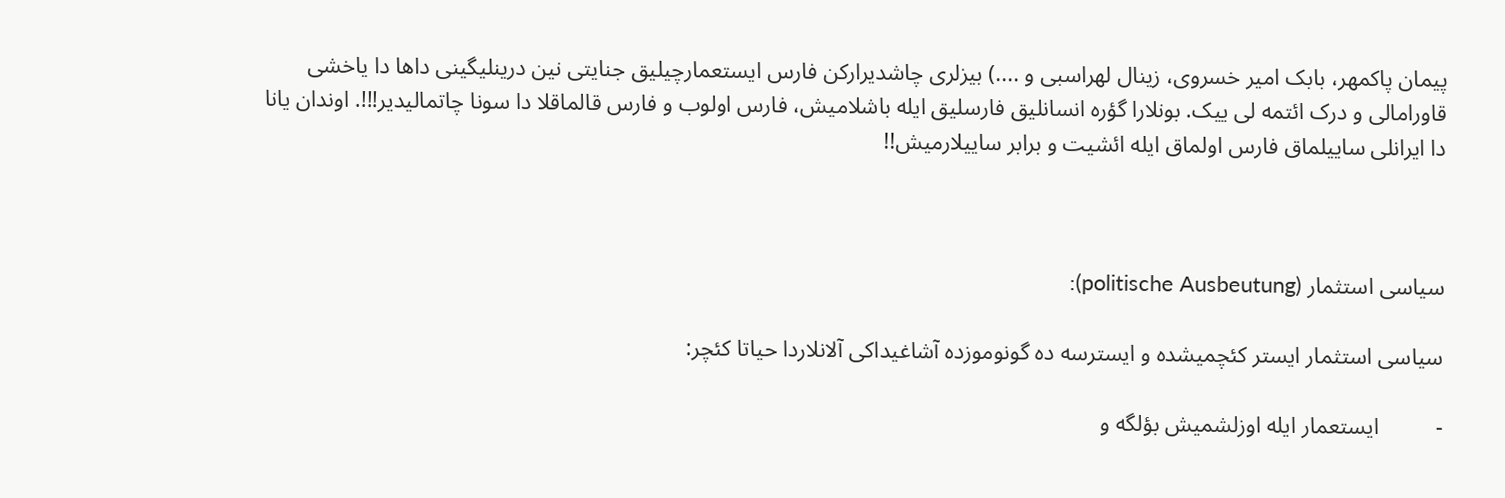پیمان پاکمهر، بابک امیر خسروی، زینال لهراسبی و ....) بیزلری چاشدیرارکن فارس ایستعمارچیلیق جنایتی نین درینلیگینی داها دا یاخشی قاورامالی و درک ائتمه لی ییک. بونلارا گؤره انسانلیق فارسلیق ایله باشلامیش، فارس اولوب و فارس قالماقلا دا سونا چاتمالیدیر!!!. اوندان یانا دا ایرانلی ساییلماق فارس اولماق ایله ائشیت و برابر ساییلارمیش!!



سیاسی استثمار (politische Ausbeutung):

سیاسی استثمار ایستر کئچمیشده و ایسترسه ده گونوموزده آشاغیداکی آلانلاردا حیاتا کئچر:

-          ایستعمار ایله اوزلشمیش بؤلگه و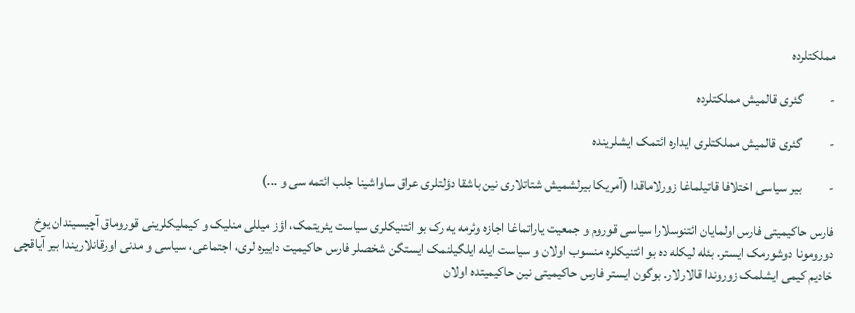مملکتلرده

-          گئری قالمیش مملکتلرده

-          گئری قالمیش مملکتلری ایداره ائتمک ایشلرینده

-          بیر سیاسی اختلافا قاتیلماغا زورلاماقدا (آمریکا بیرلشمیش شتاتلاری نین باشقا دؤلتلری عراق ساواشینا جلب ائتمه سی و ...)

فارس حاکیمیتی فارس اولمایان ائتنوسلارا سیاسی قوروم و جمعیت یاراتماغا اجازه وئرمه یه رک بو ائتنیکلری سیاست یئریتمک، اؤز میللی منلیک و کیملیکلرینی قوروماق آچیسیندان یوخ دورومونا دوشورمک ایستر. بئله لیکله ده بو ائتنیکلره منسوب اولان و سیاست ایله ایلگیلنمک ایستگن شخصلر فارس حاکیمیت داییره لری، اجتماعی، سیاسی و مدنی اورقانلاریندا بیر آیاقچی خادیم کیمی ایشلمک زوروندا قالارلار. بوگون ایستر فارس حاکیمیتی نین حاکیمیتده اولان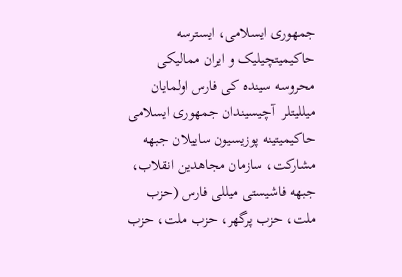جمهوری ایسلامی، ایسترسه حاکیمیتچیلیک و ایران ممالیکی محروسه سینده کی فارس اولمایان میللیتلر  آچیسیندان جمهوری ایسلامی حاکیمیتینه پوزیسیون ساییلان جبهه مشارکت، سازمان مجاهدین انقلاب، جبهه فاشیستی میللی فارس (حزب ملت، حزب پرگهر، حزب ملت، حزب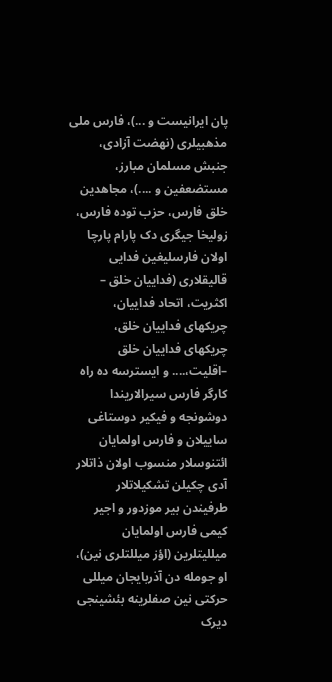پان ایرانیست و ...)، فارس ملی مذهبیلری (نهضت آزادی، جنبش مسلمان مبارز، مستضعفین و ....)، مجاهدین خلق فارس، حزب توده فارس، زولیخا جیگری دک پارام پارچا اولان فارسلیغین فدایی قالیقلاری (فداییان خلق – اکثریت، اتحاد فداییان، چریکهای فداییان خلق، چریکهای فداییان خلق –اقلیت،.... و ایسترسه ده راه کارگر فارس سیرالاریندا دوشونجه و فیکیر دوستاغی ساییلان و فارس اولمایان ائتنوسلار منسوب اولان ذاتلار آدی چکیلن تشکیلاتلار طرفیندن بیر موزدور و اجیر کیمی فارس اولمایان میللیتلرین (اؤز میللتلری نین)، او جومله دن آذربایجان میللی حرکتی نین صفلرینه بئشینجی دیرک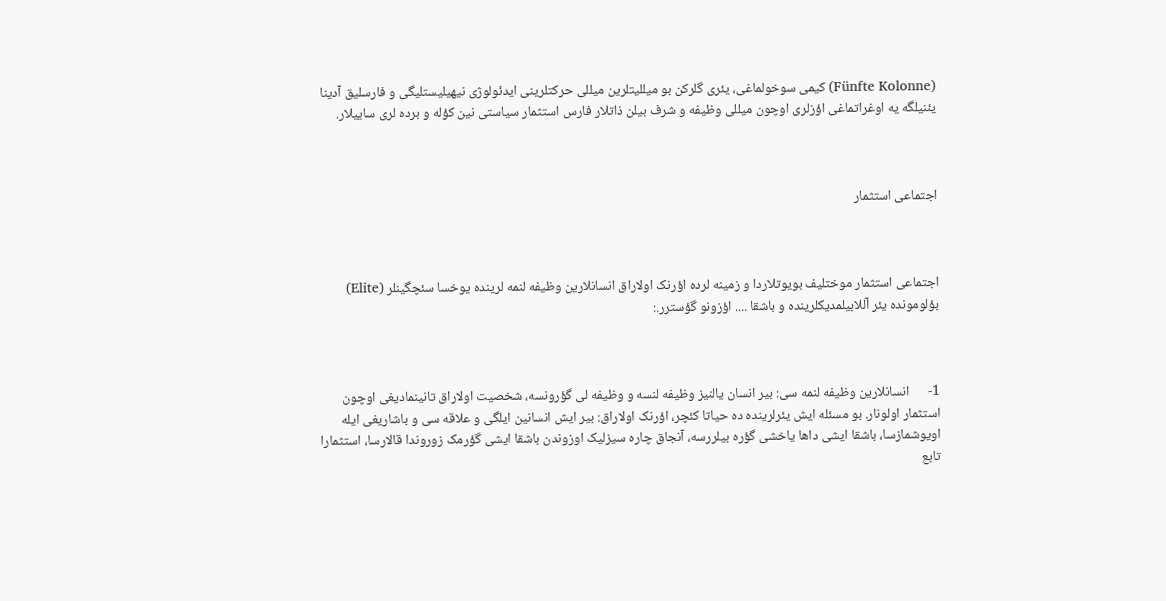(Fünfte Kolonne) کیمی سوخولماغی، یئری گلرکن بو میللیتلرین میللی حرکتلرینی ایدئولوژی نیهیلیستلیگی و فارسلیق آدینا یئنیلگه یه اوغراتماغی اؤزلری اوچون میللی وظیفه و شرف بیلن ذاتلار فارس استثمار سیاستی نین کؤله و برده لری ساییلار.



اجتماعی استثمار



اجتماعی استثمار موختلیف بویوتلاردا و زمینه لرده اؤرنک اولاراق انسانلارین وظیفه لنمه لرینده یوخسا سئچگینلر (Elite) بؤلومونده یئر آللابیلمدیکلرینده و باشقا .... اؤزونو گؤسترر.:



1-      انسانلارین وظیفه لنمه سی: بیر انسان یالنیز وظیفه لنسه و وظیفه لی گؤرونسه، شخصیت اولاراق تانینمادیغی اوچون استثمار اولونار. بو مسئله ایش یئرلرینده ده حیاتا کئچر، اؤرنک اولاراق: بیر ایش انسانین ایلگی و علاقه سی و باشاریغی ایله اویوشمازسا، باشقا ایشی داها یاخشی گؤره بیلررسه، آنجاق چاره سیزلیک اوزوندن باشقا ایشی گؤرمک زوروندا قالارسا، استثمارا تابع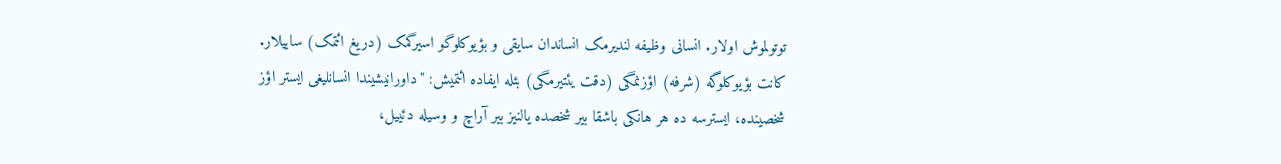توتولموش اولار. انسانی وظیفه لندیرمک انساندان سایقی و بؤیوکلوگو اسیرگمک (دریغ ائتمک) ساییلار.   کانت بؤیوکلوگه (شرفه) اؤزنمگی (دقت یئتیرمگی) بئله ایفاده ائتمیش: "داورانیشیندا انسانلیغی ایستر اؤز شخصینده، ایسترسه ده هر هانکی باشقا بیر شخصده یالنیز بیر آراچ و وسیله دئییل،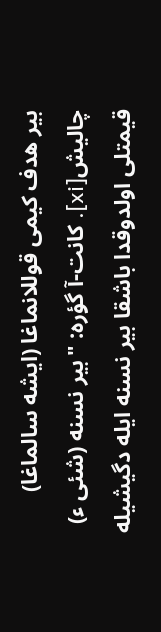بیر هدف کیمی قوللانماغا (ایشه سالماغا) چالیش[xi]. کانت-آ گؤره: "بیر نسنه (شئی ء) قیمتلی اولدوقدا باشقا بیر نسنه ایله دگیشیله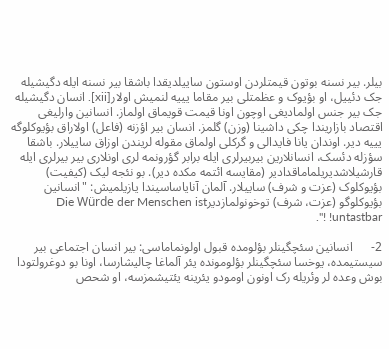بیلر. بیر نسنه بوتون قیمتلردن اوستون ساییلدیقدا باشقا بیر نسنه ایله دگیشیله جک دئییل، او بؤیوک و عظمتلی بیر مقاما یییه لنمیش اولار[xii]. انسان دگیشیله جک بیر جنس اولمادیغی اوچون اونا قیمت قویماق اولماز. انسانین وارلیغی اقتصاد بازاریندا چکی داشینا (وزن) گلمز. انسان بیر اؤزنه (فاعل) اولاراق بؤیوکلوگه یییه دیر. اوندان یانا فایدالی و گرکلی اولماق مقوله لریندن اوزاق ساییلار. باشقا سؤزله دئسک، انسانلارین بیربیرلری ایله برابر گؤرونمه لری اونلاری بیر بیرلری ایله قارشیلاشدیریلماماقدادیر (مقایسه ائتمه مکده دیر). بو نئجه لیک (کیفیت) بؤیوکلوک (عزت و شرف) ساییلار. آلمان آنایاساسیندا یازیلمیش: "انسانین بؤیوکلوگو (عزت، شرف) توخونولمازدیرDie Würde der Menschen ist untastbar! !".

2-      انسانین سئچگینلر بؤلومده قبول اولونماماسی: بیر انسان اجتماعی بیر سیستیمده، یوخسا سئچگینلر بؤلومونده یئر آلماغا چالیشارسا، اونا بو دوغرولتودا بوش وعده لر وئریله رک اونون اومودو یئرینه یئتیشمزسه، او شحص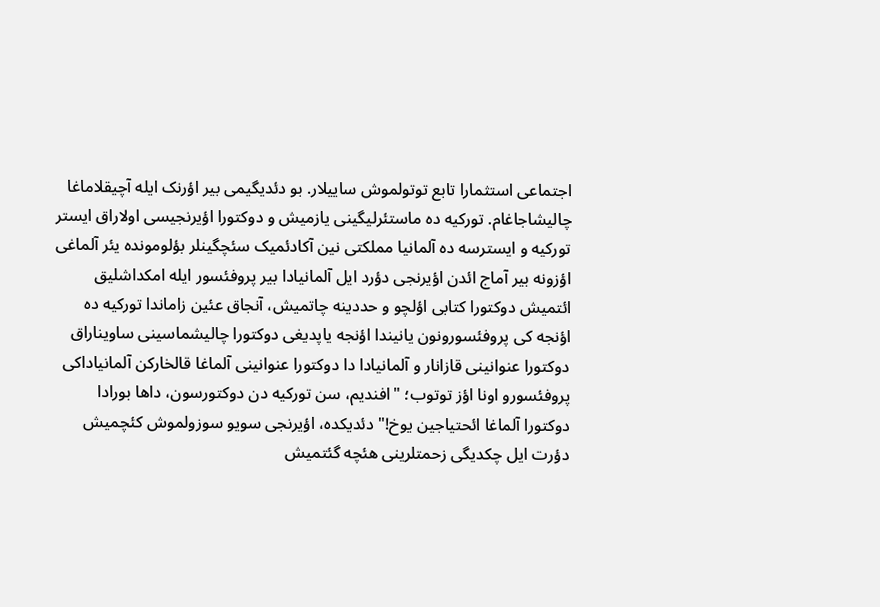اجتماعی استثمارا تابع توتولموش ساییلار. بو دئدیگیمی بیر اؤرنک ایله آچیقلاماغا چالیشاجاغام. تورکیه ده ماستئرلیگینی یازمیش و دوکتورا اؤیرنجیسی اولاراق ایستر تورکیه و ایسترسه ده آلمانیا مملکتی نین آکادئمیک سئچگینلر بؤلومونده یئر آلماغی اؤزونه بیر آماج ائدن اؤیرنجی دؤرد ایل آلمانیادا بیر پروفئسور ایله امکداشلیق ائتمیش دوکتورا کتابی اؤلچو و حددینه چاتمیش، آنجاق عئین زاماندا تورکیه ده اؤنجه کی پروفئسورونون یانیندا اؤنجه یاپدیغی دوکتورا چالیشماسینی ساویناراق دوکتورا عنوانینی قازانار و آلمانیادا دا دوکتورا عنوانینی آلماغا قالخارکن آلمانیاداکی پروفئسورو اونا اؤز توتوب؛ "افندیم، سن تورکیه دن دوکتورسون، داها بورادا دوکتورا آلماغا ائحتیاجین یوخ!" دئدیکده، اؤیرنجی سویو سوزولموش کئچمیش دؤرت ایل چکدیگی زحمتلرینی هئچه گئتمیش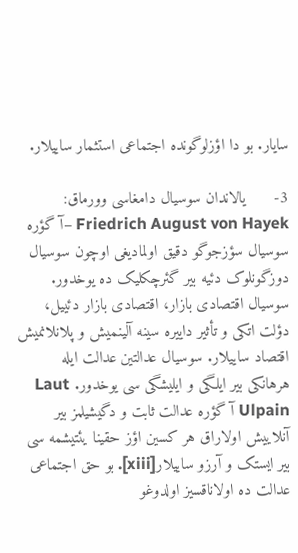سایار. بو دا اؤزلوگونده اجتماعی استثمار ساییلار.

3-      یالاندان سوسیال دامغاسی وورماق: Friedrich August von Hayek –آ گؤره سوسیال سؤزجوگو دقیق اولمادیغی اوچون سوسیال دوزگونلوک دئیه بیر گئرچکلیک ده یوخدور. سوسیال اقتصادی بازار، اقتصادی بازار دئییل، دؤلت اتکی و تأثیر داییره سینه آلینمیش و پلانلانمیش اقتصاد ساییلار. سوسیال عدالتین عدالت ایله هرهانکی بیر ایلگی و ایلیشگی سی یوخدور. Laut Ulpain آ گؤره عدالت ثابت و دگیشیلمز بیر آنلاییش اولاراق هر کسین اؤز حقینا یئتیشمه سی بیر ایستک و آرزو ساییلار[xiii]. بو حق اجتماعی عدالت ده اولاناقسیز اولدوغو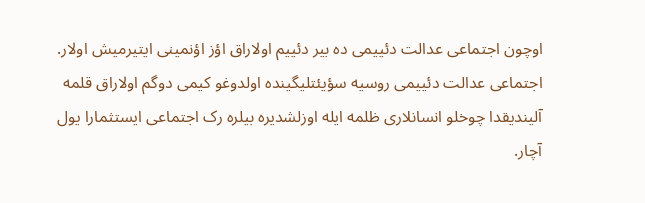اوچون اجتماعی عدالت دئییمی ده بیر دئییم اولاراق اؤز اؤنمینی ایتیرمیش اولار. اجتماعی عدالت دئییمی روسیه سؤیئتلیگینده اولدوغو کیمی دوگم اولاراق قلمه آلیندیقدا چوخلو انسانلاری ظلمه ایله اوزلشدیره بیلره رک اجتماعی ایستثمارا یول آچار.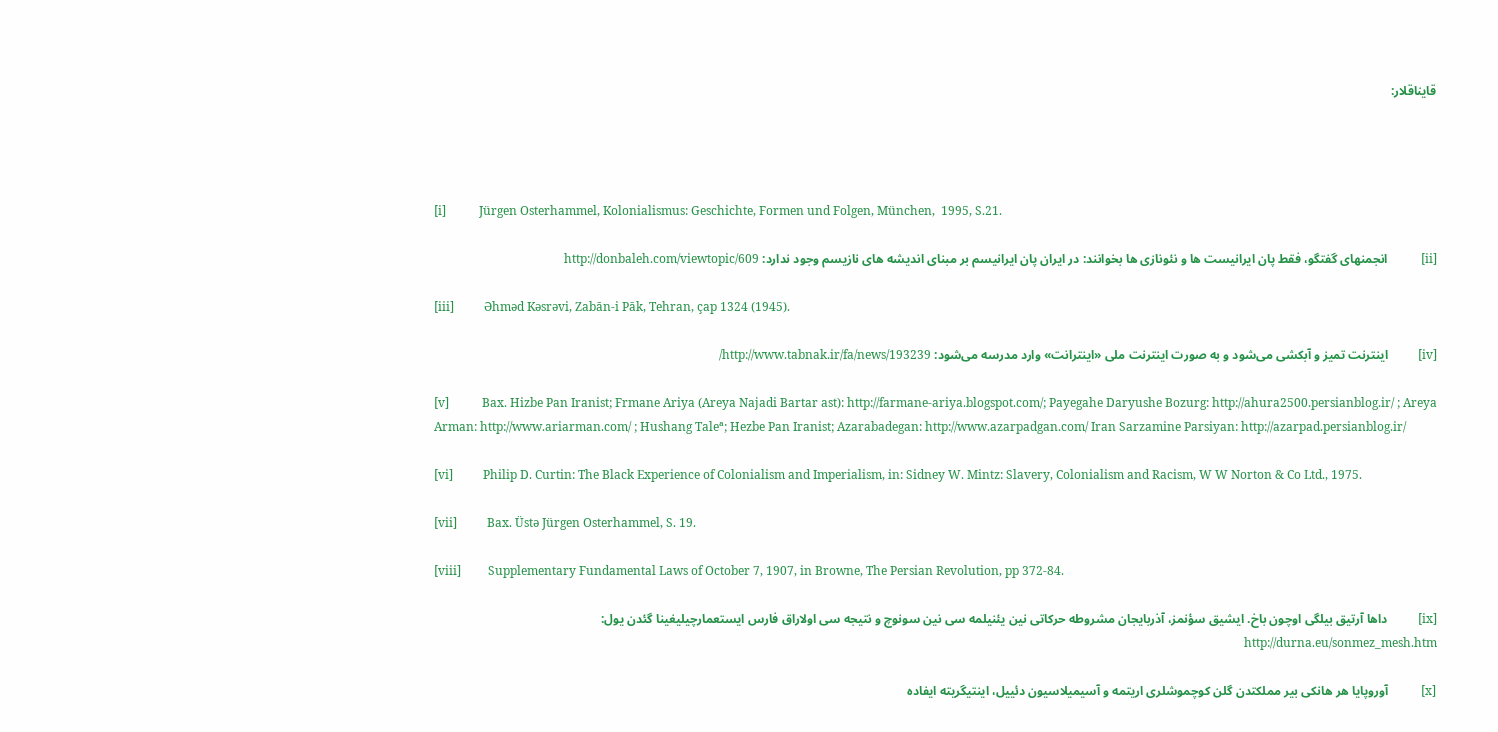قایناقلار:




[i]           Jürgen Osterhammel, Kolonialismus: Geschichte, Formen und Folgen, München,  1995, S.21.

[ii]           انجمنهای گفتگو، فقط پان ایرانیست ها و نئونازی ها بخوانند: در ایران پان ایرانیسم بر مبنای اندیشه های نازیسم وجود ندارد: http://donbaleh.com/viewtopic/609

[iii]          Əhməd Kəsrəvi, Zabān-i Pāk, Tehran, çap 1324 (1945).

[iv]          اینترنت تمیز و آبکشی می‌شود و به صورت اینترنت ملی «اینترانت» وارد مدرسه می‌شود: http://www.tabnak.ir/fa/news/193239/

[v]           Bax. Hizbe Pan Iranist; Frmane Ariya (Areya Najadi Bartar ast): http://farmane-ariya.blogspot.com/; Payegahe Daryushe Bozurg: http://ahura2500.persianblog.ir/ ; Areya Arman: http://www.ariarman.com/ ; Hushang Taleª; Hezbe Pan Iranist; Azarabadegan: http://www.azarpadgan.com/ Iran Sarzamine Parsiyan: http://azarpad.persianblog.ir/

[vi]          Philip D. Curtin: The Black Experience of Colonialism and Imperialism, in: Sidney W. Mintz: Slavery, Colonialism and Racism, W W Norton & Co Ltd., 1975.

[vii]          Bax. Üstə Jürgen Osterhammel, S. 19.

[viii]         Supplementary Fundamental Laws of October 7, 1907, in Browne, The Persian Revolution, pp 372-84.

[ix]          داها آرتیق بیلگی اوچون باخ. ایشیق سؤنمز، آذربایجان مشروطه حرکاتی نین یئنیلمه سی نین سونوچ و نتیجه سی اولاراق فارس ایستعمارچیلیغینا گئدن یول: http://durna.eu/sonmez_mesh.htm

[x]           آوروپایا هر هانکی بیر مملکتدن گلن کوچموشلری اریتمه و آسیمیلاسیون دئییل، اینتیگریته ایفاده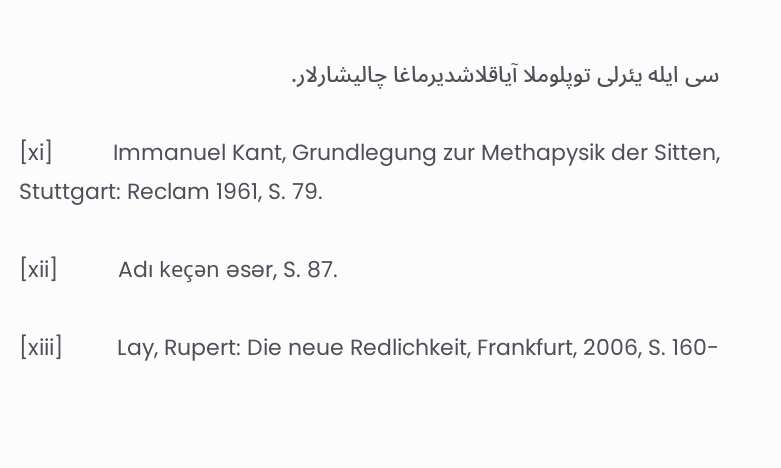سی ایله یئرلی توپلوملا آیاقلاشدیرماغا چالیشارلار.

[xi]          Immanuel Kant, Grundlegung zur Methapysik der Sitten, Stuttgart: Reclam 1961, S. 79.

[xii]          Adı keçən əsər, S. 87.

[xiii]         Lay, Rupert: Die neue Redlichkeit, Frankfurt, 2006, S. 160-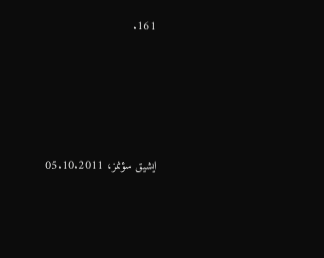161.





ایشیق سؤنمز، 05.10.2011